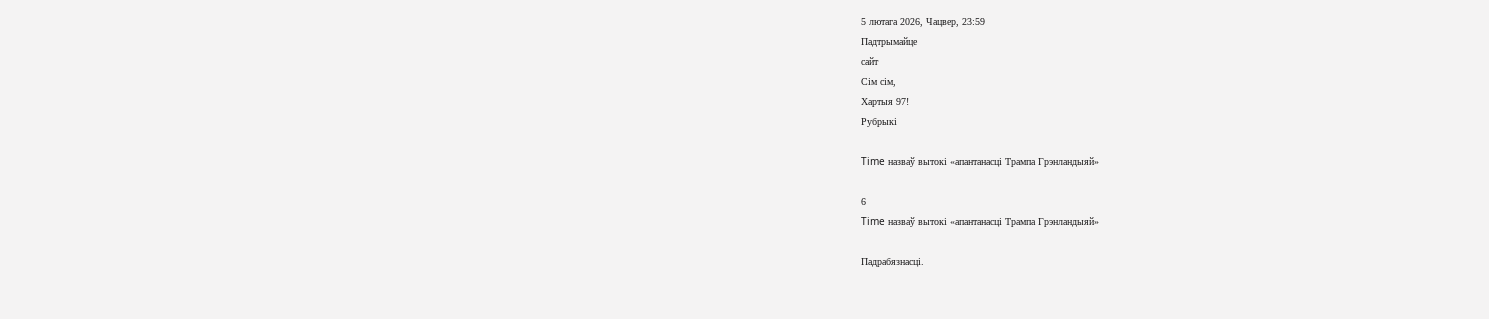5 лютага 2026, Чацвер, 23:59
Падтрымайце
сайт
Сім сім,
Хартыя 97!
Рубрыкі

Time назваў вытокі «апантанасці Трампа Грэнландыяй»

6
Time назваў вытокі «апантанасці Трампа Грэнландыяй»

Падрабязнасці.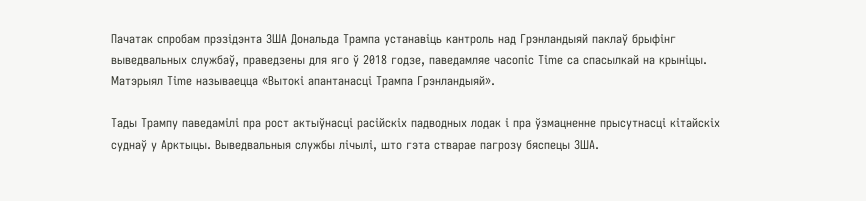Пачатак спробам прэзідэнта ЗША Дональда Трампа устанавіць кантроль над Грэнландыяй паклаў брыфінг выведвальных службаў, праведзены для яго ў 2018 годзе, паведамляе часопіс Time са спасылкай на крыніцы. Матэрыял Time называецца «Вытокі апантанасці Трампа Грэнландыяй».

Тады Трампу паведамілі пра рост актыўнасці расійскіх падводных лодак і пра ўзмацненне прысутнасці кітайскіх суднаў у Арктыцы. Выведвальныя службы лічылі, што гэта стварае пагрозу бяспецы ЗША.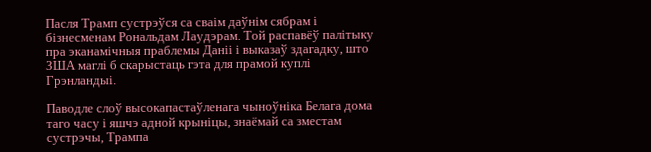Пасля Трамп сустрэўся са сваім даўнім сябрам і бізнесменам Рональдам Лаудэрам. Той распавёў палітыку пра эканамічныя праблемы Даніі і выказаў здагадку, што ЗША маглі б скарыстаць гэта для прамой куплі Грэнландыі.

Паводле слоў высокапастаўленага чыноўніка Белага дома таго часу і яшчэ адной крыніцы, знаёмай са зместам сустрэчы, Трампа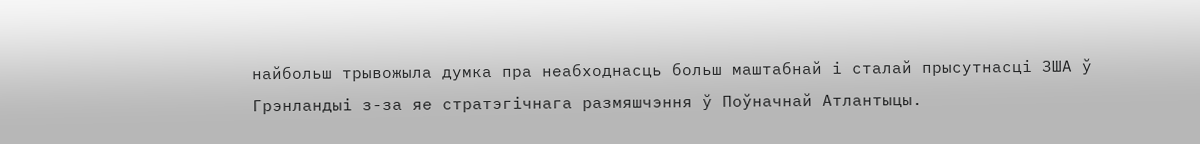найбольш трывожыла думка пра неабходнасць больш маштабнай і сталай прысутнасці ЗША ў Грэнландыі з-за яе стратэгічнага размяшчэння ў Поўначнай Атлантыцы.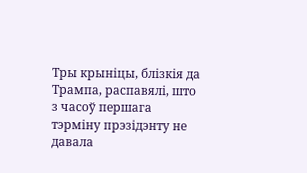Тры крыніцы, блізкія да Трампа, распавялі, што з часоў першага тэрміну прэзідэнту не давала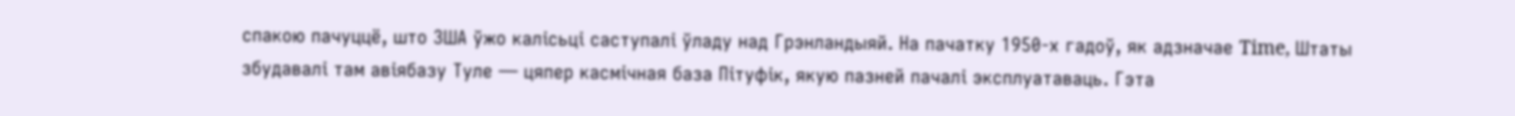спакою пачуццё, што ЗША ўжо калісьці саступалі ўладу над Грэнландыяй. На пачатку 1950-х гадоў, як адзначае Time, Штаты збудавалі там авіябазу Туле — цяпер касмічная база Пітуфік, якую пазней пачалі эксплуатаваць. Гэта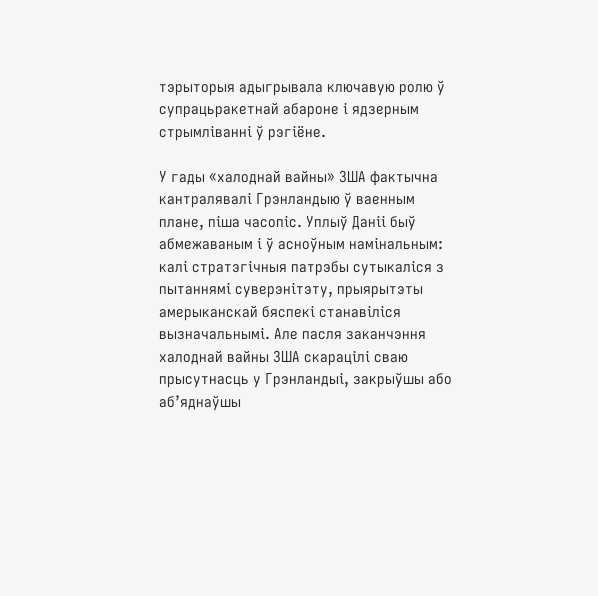тэрыторыя адыгрывала ключавую ролю ў супрацьракетнай абароне і ядзерным стрымліванні ў рэгіёне.

У гады «халоднай вайны» ЗША фактычна кантралявалі Грэнландыю ў ваенным плане, піша часопіс. Уплыў Даніі быў абмежаваным і ў асноўным намінальным: калі стратэгічныя патрэбы сутыкаліся з пытаннямі суверэнітэту, прыярытэты амерыканскай бяспекі станавіліся вызначальнымі. Але пасля заканчэння халоднай вайны ЗША скарацілі сваю прысутнасць у Грэнландыі, закрыўшы або аб’яднаўшы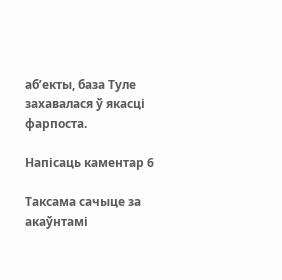аб’екты, база Туле захавалася ў якасці фарпоста.

Напісаць каментар 6

Таксама сачыце за акаўнтамі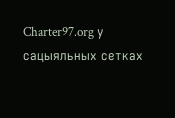Charter97.org у сацыяльных сетках